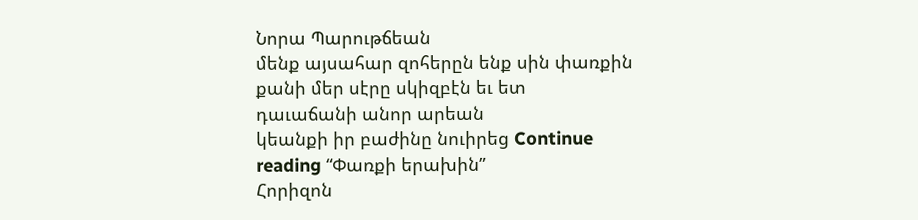Նորա Պարութճեան
մենք այսահար զոհերըն ենք սին փառքին
քանի մեր սէրը սկիզբէն եւ ետ
դաւաճանի անոր արեան
կեանքի իր բաժինը նուիրեց Continue reading “Փառքի երախին”
Հորիզոն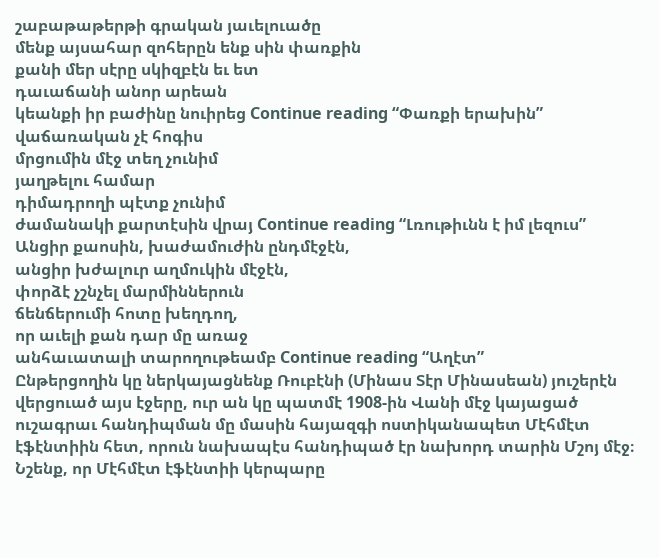շաբաթաթերթի գրական յաւելուածը
մենք այսահար զոհերըն ենք սին փառքին
քանի մեր սէրը սկիզբէն եւ ետ
դաւաճանի անոր արեան
կեանքի իր բաժինը նուիրեց Continue reading “Փառքի երախին”
վաճառական չէ հոգիս
մրցումին մէջ տեղ չունիմ
յաղթելու համար
դիմադրողի պէտք չունիմ
ժամանակի քարտէսին վրայ Continue reading “Լռութիւնն է իմ լեզուս”
Անցիր քաոսին, խաժամուժին ընդմէջէն,
անցիր խժալուր աղմուկին մէջէն,
փորձէ չշնչել մարմիններուն
ճենճերումի հոտը խեղդող,
որ աւելի քան դար մը առաջ
անհաւատալի տարողութեամբ Continue reading “Աղէտ”
Ընթերցողին կը ներկայացնենք Ռուբէնի (Մինաս Տէր Մինասեան) յուշերէն վերցուած այս էջերը, ուր ան կը պատմէ 1908-ին Վանի մէջ կայացած ուշագրաւ հանդիպման մը մասին հայազգի ոստիկանապետ Մէհմէտ էֆէնտիին հետ, որուն նախապէս հանդիպած էր նախորդ տարին Մշոյ մէջ։ Նշենք, որ Մէհմէտ էֆէնտիի կերպարը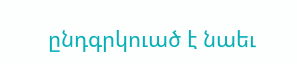ընդգրկուած է նաեւ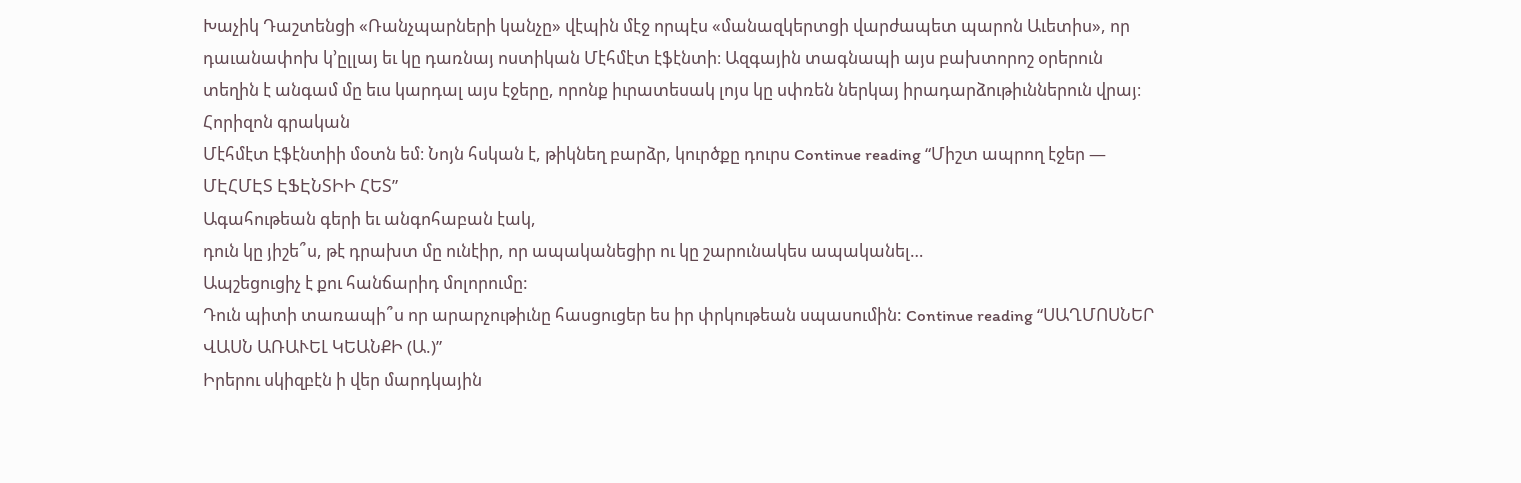Խաչիկ Դաշտենցի «Ռանչպարների կանչը» վէպին մէջ որպէս «մանազկերտցի վարժապետ պարոն Աւետիս», որ դաւանափոխ կ՚ըլլայ եւ կը դառնայ ոստիկան Մէհմէտ էֆէնտի։ Ազգային տագնապի այս բախտորոշ օրերուն տեղին է անգամ մը եւս կարդալ այս էջերը, որոնք իւրատեսակ լոյս կը սփռեն ներկայ իրադարձութիւններուն վրայ։
Հորիզոն գրական
Մէհմէտ էֆէնտիի մօտն եմ։ Նոյն հսկան է, թիկնեղ բարձր, կուրծքը դուրս Continue reading “Միշտ ապրող էջեր — ՄԷՀՄԷՏ ԷՖԷՆՏԻԻ ՀԵՏ”
Ագահութեան գերի եւ անգոհաբան էակ,
դուն կը յիշե՞ս, թէ դրախտ մը ունէիր, որ ապականեցիր ու կը շարունակես ապականել…
Ապշեցուցիչ է քու հանճարիդ մոլորումը:
Դուն պիտի տառապի՞ս որ արարչութիւնը հասցուցեր ես իր փրկութեան սպասումին: Continue reading “ՍԱՂՄՈՍՆԵՐ ՎԱՍՆ ԱՌԱՒԵԼ ԿԵԱՆՔԻ (Ա.)”
Իրերու սկիզբէն ի վեր մարդկային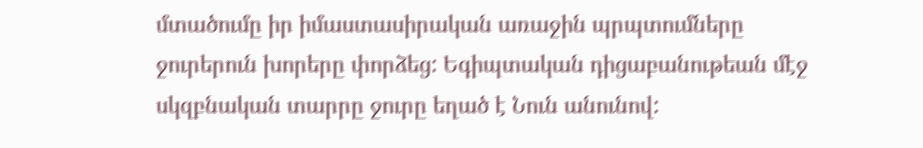մտածումը իր իմաստասիրական առաջին պրպտումները ջուրերուն խորերը փորձեց: Եգիպտական դիցաբանութեան մէջ սկզբնական տարրը ջուրը եղած է Նուն անունով: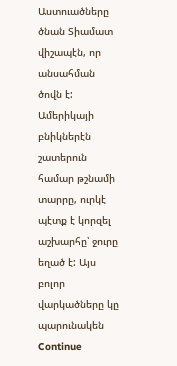Աստուածները ծնան Տիամատ վիշապէն, որ անսահման ծովն է: Ամերիկայի բնիկներէն շատերուն համար թշնամի տարրը, ուրկէ պէտք է կորզել աշխարհը՝ ջուրը եղած է: Այս բոլոր վարկածները կը պարունակեն Continue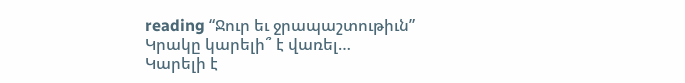reading “Ջուր եւ ջրապաշտութիւն”
Կրակը կարելի՞ է վառել…
Կարելի է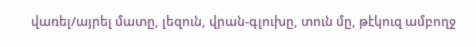վառել/այրել մատը, լեզուն, վրան-գլուխը, տուն մը, թէկուզ ամբողջ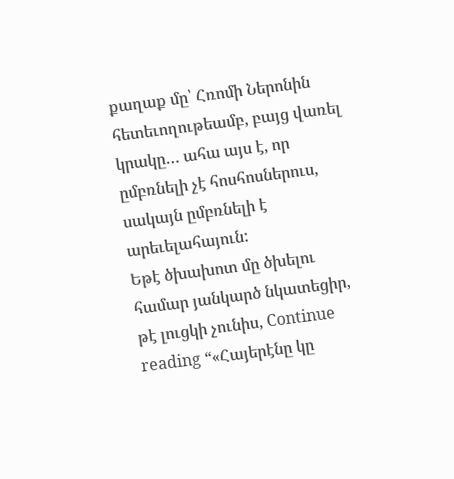քաղաք մը՝ Հռոմի Ներոնին հետեւողութեամբ, բայց վառել կրակը… ահա այս է, որ ըմբռնելի չէ հոսհոսներուս, սակայն ըմբռնելի է արեւելահայուն:
Եթէ ծխախոտ մը ծխելու համար յանկարծ նկատեցիր, թէ լուցկի չունիս, Continue reading “«Հայերէնը կը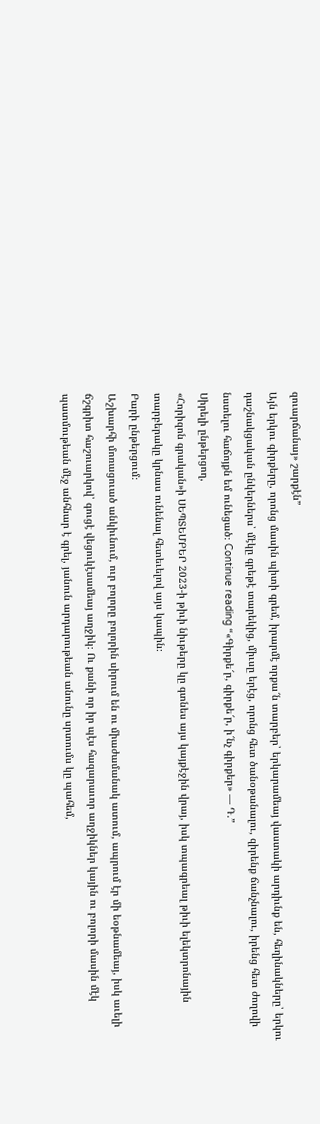զուարճանայ» շարքէն”
Այն երկու գիրքերը, որոնց մասին պիտի գրեմ, իրարմէ որքա՜ն տարբեր՝ երկարամեայ վաստակի արդիւնք են, հեղինակները՝ երկու դաշնակցական ընկերներս՝ մէկը գրեթէ տարեկից, միւսը երէց, որոնց հետ ծանօթանալու, զիրենք ճանչնալու, իրենց հետ ժողովի նստելու հաճոյքն եմ ունեցած։ Continue reading “«Գիրքե՜ր, գիրքե՜ր, ի՜նչ գիրքեր» — Դ.”
Սիրելի ընթերցող,
«Հորիզոն գրական»ի ՍԵՊՏԵՄԲԵՐ 2023-ի թիւի նիւթերը կը գտնես այս կայքէջին վրայ, իսկ տպագրեալ թիւի ելեկտրոնային տարբերակը կրնաս ունենալ հետեւելով այս կապին։
Բարի ընթերցում։
Աշխարհի մոռացուած անկիւնում, ուր բոլորը բոլորին սիրում են ու միաժամանակ ատում, ապրում էր մի եօթնամեայ, իսկ աւելի ճշգրիտ հաշուարկով՝ գուցէ վեցուկէսամեայ աղջիկ։ Ու քանի որ իր պէս հազարաւոր աղջիկներ կային ու բոլորի մասին մէկ պատմութեան մէջ անհնար է գրել, յանուն արդարութեան անունը սրտումս կը պահեմ,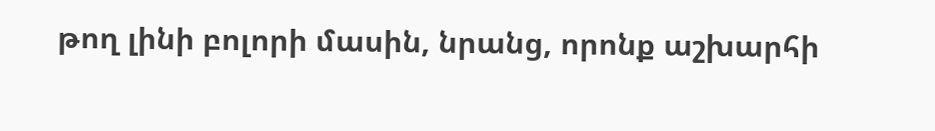թող լինի բոլորի մասին, նրանց, որոնք աշխարհի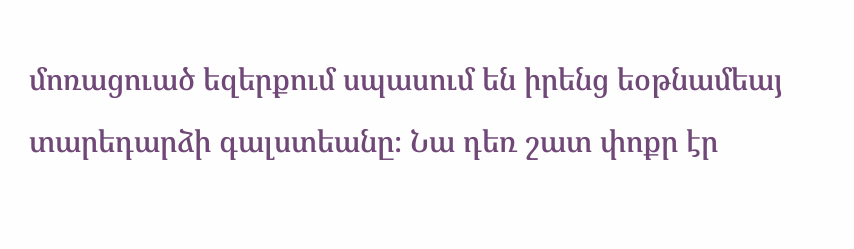մոռացուած եզերքում սպասում են իրենց եօթնամեայ տարեդարձի գալստեանը։ Նա դեռ շատ փոքր էր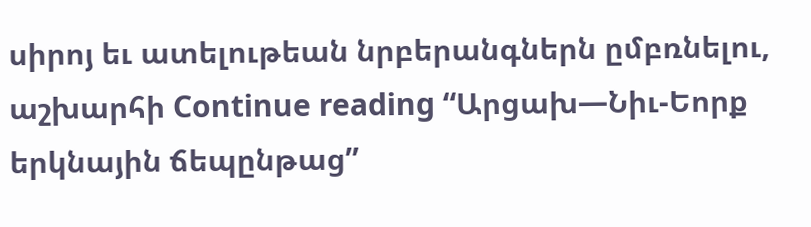սիրոյ եւ ատելութեան նրբերանգներն ըմբռնելու, աշխարհի Continue reading “Արցախ—Նիւ-Եորք երկնային ճեպընթաց”